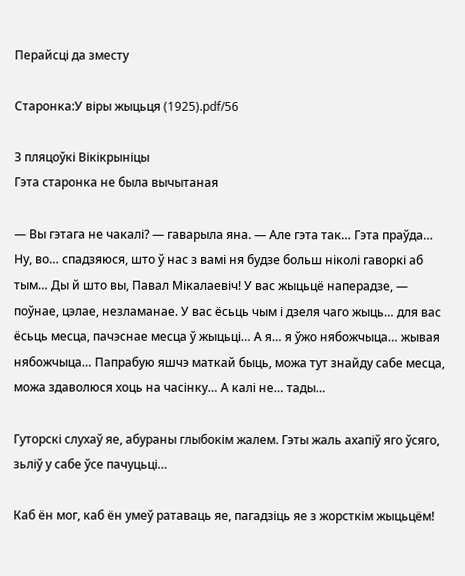Перайсці да зместу

Старонка:У віры жыцьця (1925).pdf/56

З пляцоўкі Вікікрыніцы
Гэта старонка не была вычытаная

— Вы гэтага не чакалі? — гаварыла яна. — Але гэта так… Гэта праўда… Ну, во… спадзяюся, што ў нас з вамі ня будзе больш ніколі гаворкі аб тым… Ды й што вы, Павал Мікалаевіч! У вас жыцьцё наперадзе, — поўнае, цэлае, незламанае. У вас ёсьць чым і дзеля чаго жыць… для вас ёсьць месца, пачэснае месца ў жыцьці… А я… я ўжо нябожчыца… жывая нябожчыца… Папрабую яшчэ маткай быць, можа тут знайду сабе месца, можа здаволюся хоць на часінку… А калі не… тады…

Гуторскі слухаў яе, абураны глыбокім жалем. Гэты жаль ахапіў яго ўсяго, зьліў у сабе ўсе пачуцьці…

Каб ён мог, каб ён умеў ратаваць яе, пагадзіць яе з жорсткім жыцьцём!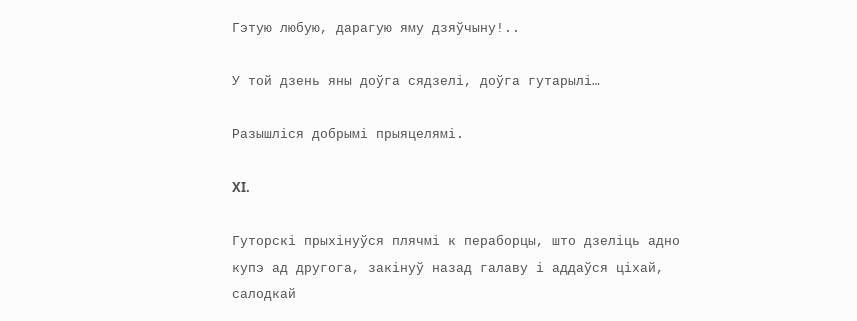Гэтую любую, дарагую яму дзяўчыну!..

У той дзень яны доўга сядзелі, доўга гутарылі…

Разышліся добрымі прыяцелямі.

XI.

Гуторскі прыхінуўся плячмі к пераборцы, што дзеліць адно купэ ад другога, закінуў назад галаву і аддаўся ціхай, салодкай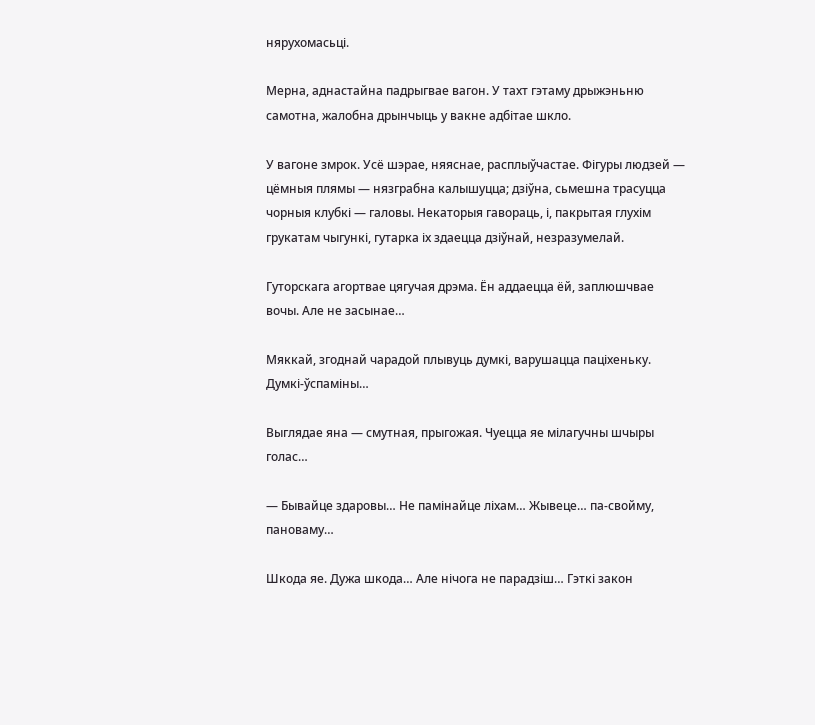нярухомасьці.

Мерна, аднастайна падрыгвае вагон. У тахт гэтаму дрыжэньню самотна, жалобна дрынчыць у вакне адбітае шкло.

У вагоне змрок. Усё шэрае, няяснае, расплыўчастае. Фігуры людзей — цёмныя плямы — нязграбна калышуцца; дзіўна, сьмешна трасуцца чорныя клубкі — галовы. Некаторыя гавораць, і, пакрытая глухім грукатам чыгункі, гутарка іх здаецца дзіўнай, незразумелай.

Гуторскага агортвае цягучая дрэма. Ён аддаецца ёй, заплюшчвае вочы. Але не засынае…

Мяккай, згоднай чарадой плывуць думкі, варушацца паціхеньку. Думкі-ўспаміны…

Выглядае яна — смутная, прыгожая. Чуецца яе мілагучны шчыры голас…

— Бывайце здаровы… Не памінайце ліхам… Жывеце… па-свойму, пановаму…

Шкода яе. Дужа шкода… Але нічога не парадзіш… Гэткі закон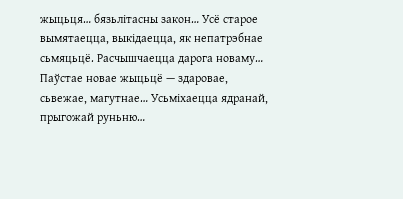жыцьця… бязьлітасны закон… Усё старое вымятаецца, выкідаецца, як непатрэбнае сьмяцьцё. Расчышчаецца дарога новаму… Паўстае новае жыцьцё — здаровае, сьвежае, магутнае… Усьміхаецца ядранай, прыгожай руньню…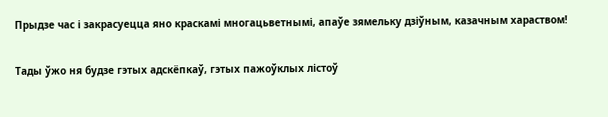Прыдзе час і закрасуецца яно краскамі многацьветнымі, апаўе зямельку дзіўным, казачным хараством!

Тады ўжо ня будзе гэтых адскёпкаў, гэтых пажоўклых лістоў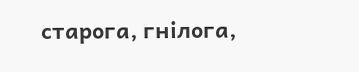старога, гнілога,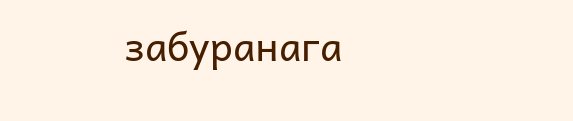забуранага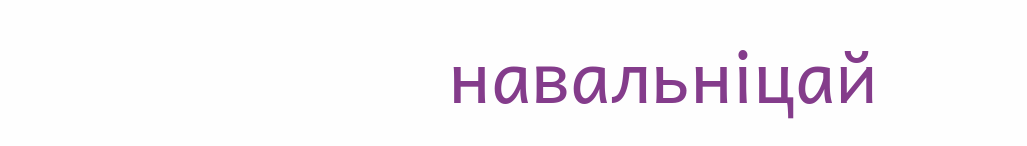навальніцай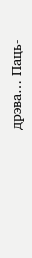дрэва… Паць-